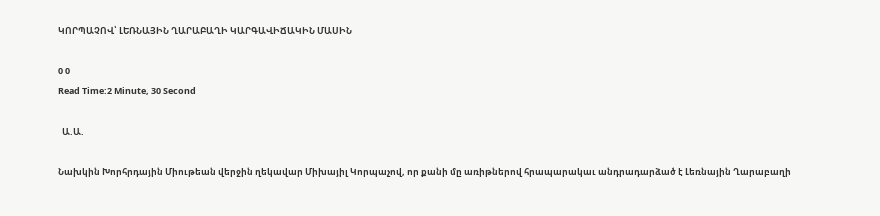ԿՈՐՊԱՉՈՎ՝ ԼԵՌՆԱՅԻՆ ՂԱՐԱԲԱՂԻ ԿԱՐԳԱՎԻՃԱԿԻՆ ՄԱՍԻՆ

0 0
Read Time:2 Minute, 30 Second

  Ա.Ա.

Նախկին Խորհրդային Միութեան վերջին ղեկավար Միխայիլ Կորպաչով, որ քանի մը առիթներով հրապարակաւ անդրադարձած է Լեռնային Ղարաբաղի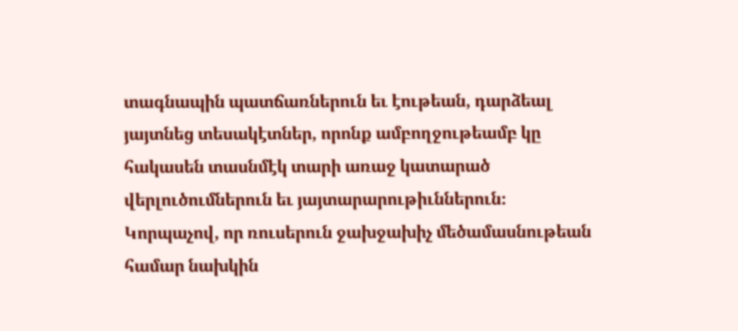տագնապին պատճառներուն եւ էութեան, դարձեալ յայտնեց տեսակէտներ, որոնք ամբողջութեամբ կը հակասեն տասնմէկ տարի առաջ կատարած վերլուծումներուն եւ յայտարարութիւններուն։ Կորպաչով, որ ռուսերուն ջախջախիչ մեծամասնութեան համար նախկին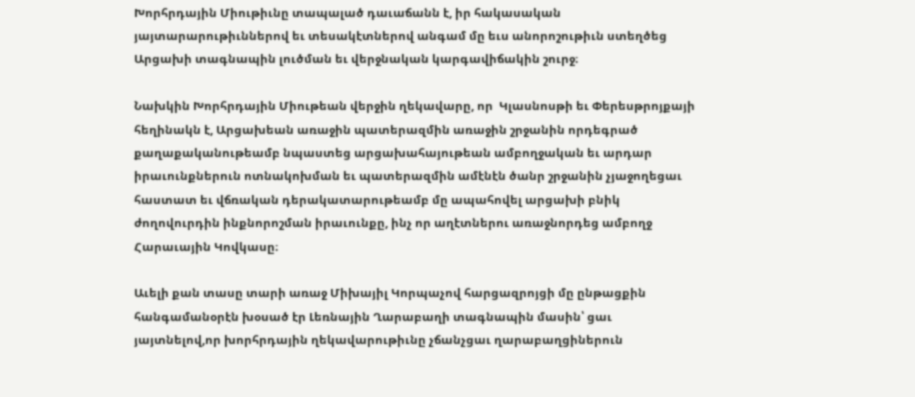Խորհրդային Միութիւնը տապալած դաւաճանն է, իր հակասական յայտարարութիւններով եւ տեսակէտներով անգամ մը եւս անորոշութիւն ստեղծեց Արցախի տագնապին լուծման եւ վերջնական կարգավիճակին շուրջ։

Նախկին Խորհրդային Միութեան վերջին ղեկավարը, որ  Կլասնոսթի եւ Փերեսթրոյքայի հեղինակն է, Արցախեան առաջին պատերազմին առաջին շրջանին որդեգրած քաղաքականութեամբ նպաստեց արցախահայութեան ամբողջական եւ արդար իրաւունքներուն ոտնակոխման եւ պատերազմին ամէնէն ծանր շրջանին չյաջողեցաւ հաստատ եւ վճռական դերակատարութեամբ մը ապահովել արցախի բնիկ ժողովուրդին ինքնորոշման իրաւունքը, ինչ որ աղէտներու առաջնորդեց ամբողջ Հարաւային Կովկասը։

Աւելի քան տասը տարի առաջ Միխայիլ Կորպաչով հարցազրոյցի մը ընթացքին հանգամանօրէն խօսած էր Լեռնային Ղարաբաղի տագնապին մասին՝ ցաւ յայտնելով,որ խորհրդային ղեկավարութիւնը չճանչցաւ ղարաբաղցիներուն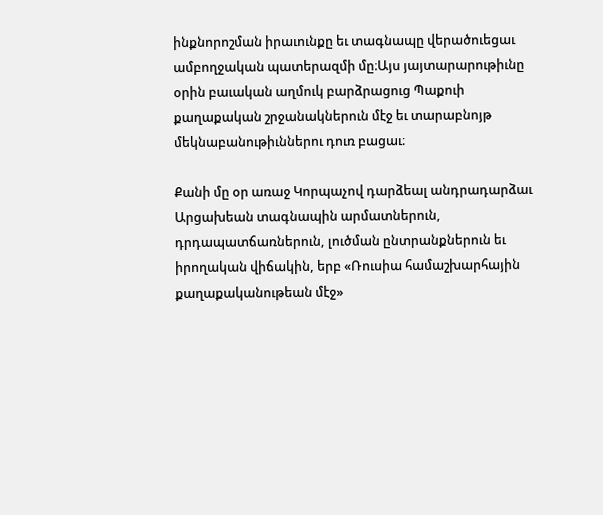ինքնորոշման իրաւունքը եւ տագնապը վերածուեցաւ ամբողջական պատերազմի մը։Այս յայտարարութիւնը օրին բաւական աղմուկ բարձրացուց Պաքուի քաղաքական շրջանակներուն մէջ եւ տարաբնոյթ մեկնաբանութիւններու դուռ բացաւ։

Քանի մը օր առաջ Կորպաչով դարձեալ անդրադարձաւ Արցախեան տագնապին արմատներուն, դրդապատճառներուն, լուծման ընտրանքներուն եւ իրողական վիճակին, երբ «Ռուսիա համաշխարհային քաղաքականութեան մէջ»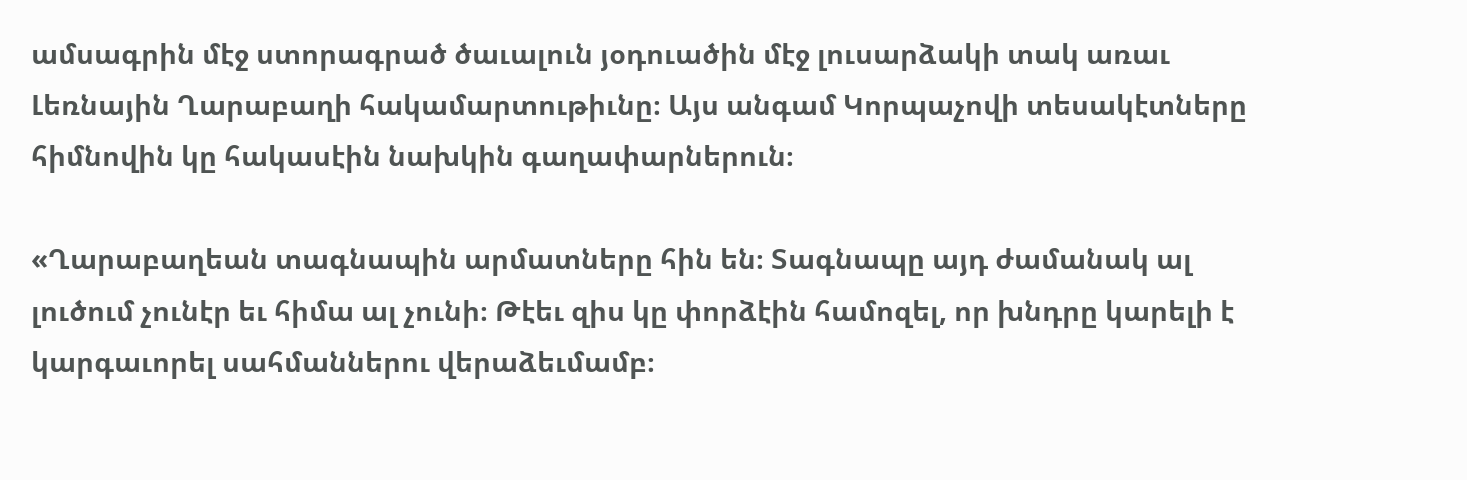ամսագրին մէջ ստորագրած ծաւալուն յօդուածին մէջ լուսարձակի տակ առաւ Լեռնային Ղարաբաղի հակամարտութիւնը։ Այս անգամ Կորպաչովի տեսակէտները հիմնովին կը հակասէին նախկին գաղափարներուն։

«Ղարաբաղեան տագնապին արմատները հին են։ Տագնապը այդ ժամանակ ալ լուծում չունէր եւ հիմա ալ չունի։ Թէեւ զիս կը փորձէին համոզել, որ խնդրը կարելի է կարգաւորել սահմաններու վերաձեւմամբ։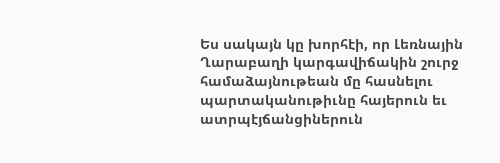Ես սակայն կը խորհէի, որ Լեռնային Ղարաբաղի կարգավիճակին շուրջ համաձայնութեան մը հասնելու պարտականութիւնը հայերուն եւ ատրպէյճանցիներուն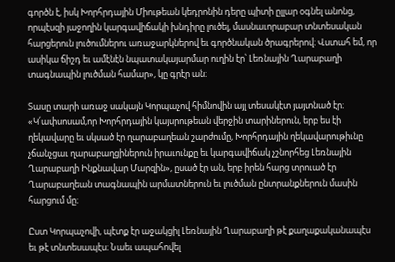գործն է, իսկ Խորհրդային Միութեան կեդրոնին դերը պիտի ըլլար օգնել անոնց, որպէսզի յաջողին կարգավիճակի խնդիրը լուծել, մասնաւորաբար տնտեսական հարցերուն լուծումներու առաջարկներով եւ գործնական ծրագրերով։ Վստահ եմ, որ ասիկա ճիշդ եւ ամէնէն նպատակայարմար ուղին էր՝ Լեռնային Ղարաբաղի տագնապին լուծման համար», կը գրէր ան։

Տասը տարի առաջ սակայն Կորպաչով հիմնովին այլ տեսակէտ յայտնած էր։ «Կ՛ափսոսամ,որ Խորհրդային կայսրութեան վերջին տարիներուն, երբ ես էի ղեկավարը եւ սկսած էր ղարաբաղեան շարժումը, Խորհրդային ղեկավարութիւնը չճանչցաւ ղարաբաղցիներուն իրաւունքը եւ կարգավիճակ չշնորհեց Լեռնային Ղարաբաղի Ինքնավար Մարզին», ըսած էր ան, երբ իրեն հարց տրուած էր Ղարաբաղեան տագնապին արմատներուն եւ լուծման ընտրանքներուն մասին հարցում մը։

Ըստ Կորպաչովի, պէտք էր աջակցիլ Լեռնային Ղարաբաղի թէ քաղաքականապէս եւ թէ տնտեսապէս։ Նաեւ ապահովել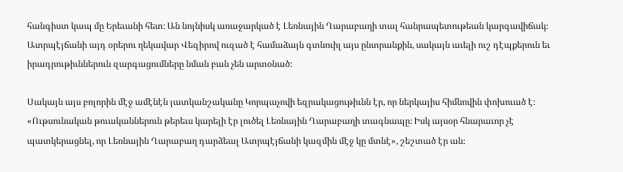հանգիստ կապ մը Երեւանի հետ։ Ան նոյնիսկ առաջարկած է Լեռնային Ղարաբաղի տալ հանրապետութեան կարգավիճակ։ Ատրպէյճանի այդ օրերու ղեկավար Վեզիրով ուզած է համաձայն գտնուիլ այս ընտրանքին, սակայն աւելի ուշ դէպքերուն եւ իրադրութիւններուն զարգացումները նման բան չեն արտօնած։

Սակայն այս բոլորին մէջ ամէնէն յատկանշականը Կորպաչովի եզրակացութիւնն էր, որ ներկայիս հիմնովին փոխուած է։ «Ութսունական թուականներուն թերեւս կարելի էր լուծել Լեռնային Ղարաբաղի տագնապը։ Իսկ այսօր հնարաւոր չէ պատկերացնել, որ Լեռնային Ղարաբաղ դարձեալ Ատրպէյճանի կազմին մէջ կը մտնէ», շեշտած էր ան։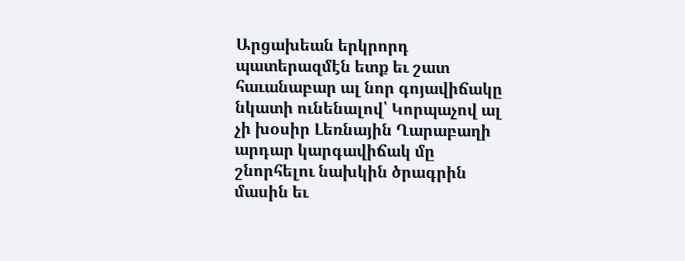Արցախեան երկրորդ պատերազմէն ետք եւ շատ հաւանաբար ալ նոր գոյավիճակը  նկատի ունենալով՝ Կորպաչով ալ չի խօսիր Լեռնային Ղարաբաղի արդար կարգավիճակ մը շնորհելու նախկին ծրագրին մասին եւ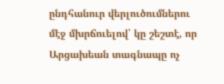ընդհանուր վերլուծումներու մէջ մխրճուելով՝ կը շեշտէ, որ Արցախեան տագնապը ոչ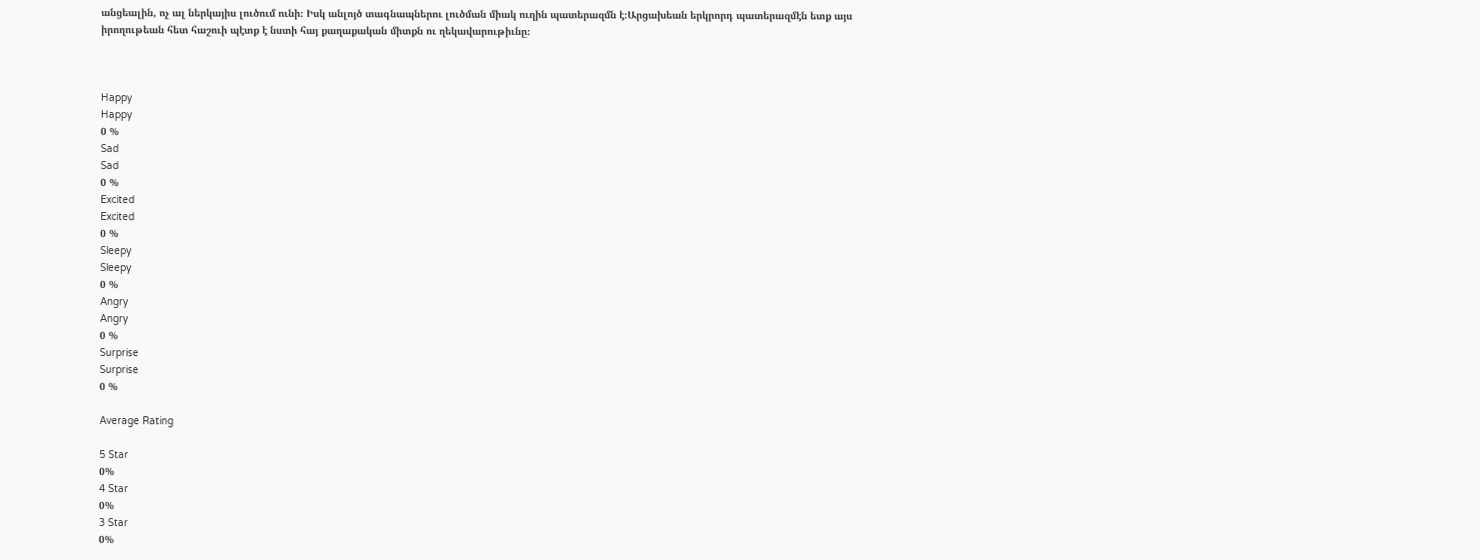անցեալին, ոչ ալ ներկայիս լուծում ունի։ Իսկ անլոյծ տագնապներու լուծման միակ ուղին պատերազմն է։Արցախեան երկրորդ պատերազմէն ետք այս իրողութեան հետ հաշուի պէտք է նստի հայ քաղաքական միտքն ու ղեկավարութիւնը։



Happy
Happy
0 %
Sad
Sad
0 %
Excited
Excited
0 %
Sleepy
Sleepy
0 %
Angry
Angry
0 %
Surprise
Surprise
0 %

Average Rating

5 Star
0%
4 Star
0%
3 Star
0%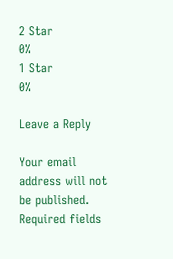2 Star
0%
1 Star
0%

Leave a Reply

Your email address will not be published. Required fields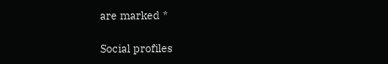are marked *

Social profiles